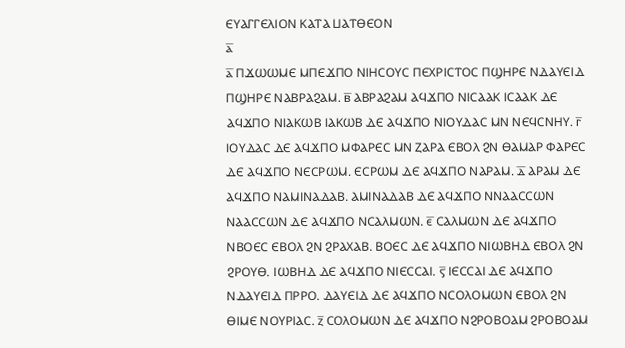ⲈⲨⲀⲄⲄⲈⲖⲒⲞⲚ ⲔⲀⲦⲀ ⳘⲀⲦⲐⲈⲞⲚ
ⲁ̅
ⲁ̅ ⲠϪⲰⲰⲘⲈ ⲘⲠⲈϪⲠⲞ ⲚⲒⲎⲤⲞⲨⲤ ⲠⲈⲬⲢⲒⲤⲦⲞⲤ ⲠϢⲎⲢⲈ ⲚⲆⲀⲨⲈⲒⲆ ⲠϢⲎⲢⲈ ⲚⲀⲂⲢⲀϨⲀⲘ. ⲃ̅ ⲀⲂⲢⲀϨⲀⲘ ⲀϤϪⲠⲞ ⲚⲒⲤⲀⲀⲔ ⲒⲤⲀⲀⲔ ⲆⲈ ⲀϤϪⲠⲞ ⲚⲒⲀⲔⲰⲂ ⲒⲀⲔⲰⲂ ⲆⲈ ⲀϤϪⲠⲞ ⲚⲒⲞⲨⲆⲀⲤ ⲘⲚ ⲚⲈϤⲤⲚⲎⲨ. ⲅ̅ ⲒⲞⲨⲆⲀⲤ ⲆⲈ ⲀϤϪⲠⲞ ⲘⲪⲀⲢⲈⲤ ⲘⲚ ⲌⲀⲢⲀ ⲈⲂⲞⲖ ϨⲚ ⲐⲀⲘⲀⲢ ⲪⲀⲢⲈⲤ ⲆⲈ ⲀϤϪⲠⲞ ⲚⲈⲤⲢⲰⲘ. ⲈⲤⲢⲰⲘ ⲆⲈ ⲀϤϪⲠⲞ ⲚⲀⲢⲀⲘ. ⲇ̅ ⲀⲢⲀⲘ ⲆⲈ ⲀϤϪⲠⲞ ⲚⲀⲘⲒⲚⲀⲆⲀⲂ. ⲀⲘⲒⲚⲀⲆⲀⲂ ⲆⲈ ⲀϤϪⲠⲞ ⲚⲚⲀⲀⲤⲤⲰⲚ ⲚⲀⲀⲤⲤⲰⲚ ⲆⲈ ⲀϤϪⲠⲞ ⲚⲤⲀⲖⲘⲰⲚ. ⲉ̅ ⲤⲀⲖⲘⲰⲚ ⲆⲈ ⲀϤϪⲠⲞ ⲚⲂⲞⲈⲤ ⲈⲂⲞⲖ ϨⲚ ϨⲢⲀⲬⲀⲂ. ⲂⲞⲈⲤ ⲆⲈ ⲀϤϪⲠⲞ ⲚⲒⲰⲂⲎⲆ ⲈⲂⲞⲖ ϨⲚ ϨⲢⲞⲨⲐ. ⲒⲰⲂⲎⲆ ⲆⲈ ⲀϤϪⲠⲞ ⲚⲒⲈⲤⲤⲀⲒ. ⲋ̅ ⲒⲈⲤⲤⲀⲒ ⲆⲈ ⲀϤϪⲠⲞ ⲚⲆⲀⲨⲈⲒⲆ ⲠⲢⲢⲞ. ⲆⲀⲨⲈⲒⲆ ⲆⲈ ⲀϤϪⲠⲞ ⲚⲤⲞⲖⲞⲘⲰⲚ ⲈⲂⲞⲖ ϨⲚ ⲐⲒⲘⲈ ⲚⲞⲨⲢⲒⲀⲤ. ⲍ̅ ⲤⲞⲖⲞⲘⲰⲚ ⲆⲈ ⲀϤϪⲠⲞ ⲚϨⲢⲞⲂⲞⲀⲘ ϨⲢⲞⲂⲞⲀⲘ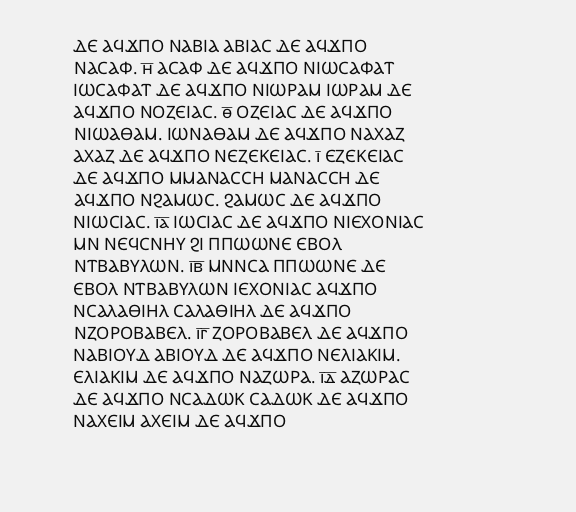ⲆⲈ ⲀϤϪⲠⲞ ⲚⲀⲂⲒⲀ ⲀⲂⲒⲀⲤ ⲆⲈ ⲀϤϪⲠⲞ ⲚⲀⲤⲀⲪ. ⲏ̅ ⲀⲤⲀⲪ ⲆⲈ ⲀϤϪⲠⲞ ⲚⲒⲰⲤⲀⲪⲀⲦ ⲒⲰⲤⲀⲪⲀⲦ ⲆⲈ ⲀϤϪⲠⲞ ⲚⲒⲰⲢⲀⲘ ⲒⲰⲢⲀⲘ ⲆⲈ ⲀϤϪⲠⲞ ⲚⲞⲌⲈⲒⲀⲤ. ⲑ̅ ⲞⲌⲈⲒⲀⲤ ⲆⲈ ⲀϤϪⲠⲞ ⲚⲒⲰⲀⲐⲀⲘ. ⲒⲰⲚⲀⲐⲀⲘ ⲆⲈ ⲀϤϪⲠⲞ ⲚⲀⲬⲀⲌ ⲀⲬⲀⲌ ⲆⲈ ⲀϤϪⲠⲞ ⲚⲈⲌⲈⲔⲈⲒⲀⲤ. ⲓ̅ ⲈⲌⲈⲔⲈⲒⲀⲤ ⲆⲈ ⲀϤϪⲠⲞ ⲘⲘⲀⲚⲀⲤⲤⲎ ⲘⲀⲚⲀⲤⲤⲎ ⲆⲈ ⲀϤϪⲠⲞ ⲚϨⲀⲘⲰⲤ. ϨⲀⲘⲰⲤ ⲆⲈ ⲀϤϪⲠⲞ ⲚⲒⲰⲤⲒⲀⲤ. ⲓ̅ⲁ̅ ⲒⲰⲤⲒⲀⲤ ⲆⲈ ⲀϤϪⲠⲞ ⲚⲒⲈⲬⲞⲚⲒⲀⲤ ⲘⲚ ⲚⲈϤⲤⲚⲎⲨ ϨⲒ ⲠⲠⲰⲰⲚⲈ ⲈⲂⲞⲖ ⲚⲦⲂⲀⲂⲨⲖⲰⲚ. ⲓ̅ⲃ̅ ⲘⲚⲚⲤⲀ ⲠⲠⲰⲰⲚⲈ ⲆⲈ ⲈⲂⲞⲖ ⲚⲦⲂⲀⲂⲨⲖⲰⲚ ⲒⲈⲬⲞⲚⲒⲀⲤ ⲀϤϪⲠⲞ ⲚⲤⲀⲖⲀⲐⲒⲎⲖ ⲤⲀⲖⲀⲐⲒⲎⲖ ⲆⲈ ⲀϤϪⲠⲞ ⲚⲌⲞⲢⲞⲂⲀⲂⲈⲖ. ⲓ̅ⲅ̅ ⲌⲞⲢⲞⲂⲀⲂⲈⲖ ⲆⲈ ⲀϤϪⲠⲞ ⲚⲀⲂⲒⲞⲨⲆ ⲀⲂⲒⲞⲨⲆ ⲆⲈ ⲀϤϪⲠⲞ ⲚⲈⲖⲒⲀⲔⲒⲘ. ⲈⲖⲒⲀⲔⲒⲘ ⲆⲈ ⲀϤϪⲠⲞ ⲚⲀⲌⲰⲢⲀ. ⲓ̅ⲇ̅ ⲀⲌⲰⲢⲀⲤ ⲆⲈ ⲀϤϪⲠⲞ ⲚⲤⲀⲆⲰⲔ ⲤⲀⲆⲰⲔ ⲆⲈ ⲀϤϪⲠⲞ ⲚⲀⲬⲈⲒⲘ ⲀⲬⲈⲒⲘ ⲆⲈ ⲀϤϪⲠⲞ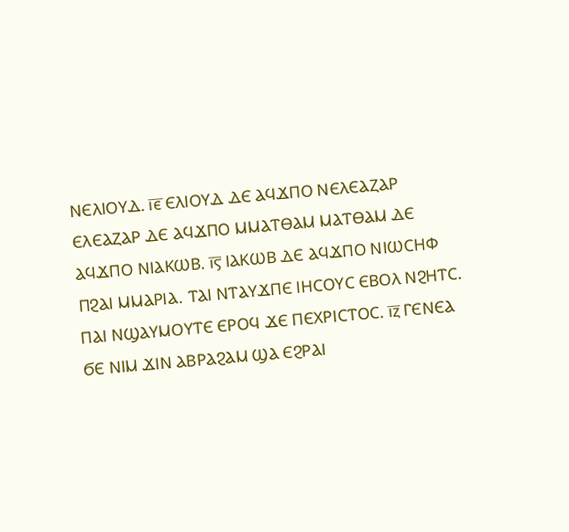ⲚⲈⲖⲒⲞⲨⲆ. ⲓ̅ⲉ̅ ⲈⲖⲒⲞⲨⲆ ⲆⲈ ⲀϤϪⲠⲞ ⲚⲈⲖⲈⲀⲌⲀⲢ ⲈⲖⲈⲀⲌⲀⲢ ⲆⲈ ⲀϤϪⲠⲞ ⲘⲘⲀⲦⲐⲀⲘ ⲘⲀⲦⲐⲀⲘ ⲆⲈ ⲀϤϪⲠⲞ ⲚⲒⲀⲔⲰⲂ. ⲓ̅ⲋ̅ ⲒⲀⲔⲰⲂ ⲆⲈ ⲀϤϪⲠⲞ ⲚⲒⲰⲤⲎⲪ ⲠϨⲀⲒ ⲘⲘⲀⲢⲒⲀ. ⲦⲀⲒ ⲚⲦⲀⲨϪⲠⲈ ⲒⲎⲤⲞⲨⲤ ⲈⲂⲞⲖ ⲚϨⲎⲦⲤ. ⲠⲀⲒ ⲚϢⲀⲨⲘⲞⲨⲦⲈ ⲈⲢⲞϤ ϪⲈ ⲠⲈⲬⲢⲒⲤⲦⲞⲤ. ⲓ̅ⲍ̅ ⲄⲈⲚⲈⲀ ϬⲈ ⲚⲒⲘ ϪⲒⲚ ⲀⲂⲢⲀϨⲀⲘ ϢⲀ ⲈϨⲢⲀⲒ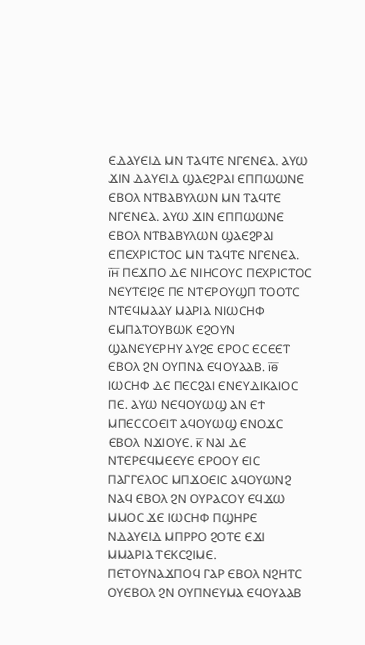ⲈⲆⲀⲨⲈⲒⲆ ⲘⲚ ⲦⲀϤⲦⲈ ⲚⲄⲈⲚⲈⲀ. ⲀⲨⲰ ϪⲒⲚ ⲆⲀⲨⲈⲒⲆ ϢⲀⲈϨⲢⲀⲒ ⲈⲠⲠⲰⲰⲚⲈ ⲈⲂⲞⲖ ⲚⲦⲂⲀⲂⲨⲖⲰⲚ ⲘⲚ ⲦⲀϤⲦⲈ ⲚⲄⲈⲚⲈⲀ. ⲀⲨⲰ ϪⲒⲚ ⲈⲠⲠⲰⲰⲚⲈ ⲈⲂⲞⲖ ⲚⲦⲂⲀⲂⲨⲖⲰⲚ ϢⲀⲈϨⲢⲀⲒ ⲈⲠⲈⲬⲢⲒⲤⲦⲞⲤ ⲘⲚ ⲦⲀϤⲦⲈ ⲚⲄⲈⲚⲈⲀ. ⲓ̅ⲏ̅ ⲠⲈϪⲠⲞ ⲆⲈ ⲚⲒⲎⲤⲞⲨⲤ ⲠⲈⲬⲢⲒⲤⲦⲞⲤ ⲚⲈⲨⲦⲈⲒϨⲈ ⲠⲈ ⲚⲦⲈⲢⲞⲨϢⲠ ⲦⲞⲞⲦⲤ ⲚⲦⲈϤⲘⲀⲀⲨ ⲘⲀⲢⲒⲀ ⲚⲒⲰⲤⲎⲪ ⲈⲘⲠⲀⲦⲞⲨⲂⲰⲔ ⲈϨⲞⲨⲚ ϢⲀⲚⲈⲨⲈⲢⲎⲨ ⲀⲨϨⲈ ⲈⲢⲞⲤ ⲈⲤⲈⲈⲦ ⲈⲂⲞⲖ ϨⲚ ⲞⲨⲠⲚⲀ ⲈϤⲞⲨⲀⲀⲂ. ⲓ̅ⲑ̅ ⲒⲰⲤⲎⲪ ⲆⲈ ⲠⲈⲤϨⲀⲒ ⲈⲚⲈⲨⲆⲒⲔⲀⲒⲞⲤ ⲠⲈ. ⲀⲨⲰ ⲚⲈϤⲞⲨⲰϢ ⲀⲚ ⲈϮ ⲘⲠⲈⲤⲤⲞⲈⲒⲦ ⲀϤⲞⲨⲰϢ ⲈⲚⲞϪⲤ ⲈⲂⲞⲖ ⲚϪⲒⲞⲨⲈ. ⲕ̅ ⲚⲀⲒ ⲆⲈ ⲚⲦⲈⲢⲈϤⲘⲈⲈⲨⲈ ⲈⲢⲞⲞⲨ ⲈⲒⲤ ⲠⲀⲄⲄⲈⲖⲞⲤ ⲘⲠϪⲞⲈⲒⲤ ⲀϤⲞⲨⲰⲚϨ ⲚⲀϤ ⲈⲂⲞⲖ ϨⲚ ⲞⲨⲢⲀⲤⲞⲨ ⲈϤϪⲰ ⲘⲘⲞⲤ ϪⲈ ⲒⲰⲤⲎⲪ ⲠϢⲎⲢⲈ ⲚⲆⲀⲨⲈⲒⲆ ⲘⲠⲢⲢⲞ ϨⲞⲦⲈ ⲈϪⲒ ⲘⲘⲀⲢⲒⲀ ⲦⲈⲔⲤϨⲒⲘⲈ. ⲠⲈⲦⲞⲨⲚⲀϪⲠⲞϤ ⲄⲀⲢ ⲈⲂⲞⲖ ⲚϨⲎⲦⲤ ⲞⲨⲈⲂⲞⲖ ϨⲚ ⲞⲨⲠⲚⲈⲨⲘⲀ ⲈϤⲞⲨⲀⲀⲂ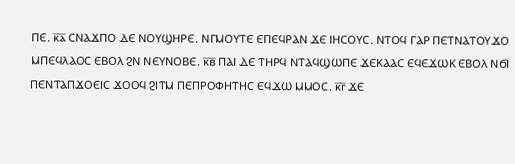ⲠⲈ. ⲕ̅ⲁ̅ ⲤⲚⲀϪⲠⲞ ⲆⲈ ⲚⲞⲨϢⲎⲢⲈ. ⲚⲄⲘⲞⲨⲦⲈ ⲈⲠⲈϤⲢⲀⲚ ϪⲈ ⲒⲎⲤⲞⲨⲤ. ⲚⲦⲞϤ ⲄⲀⲢ ⲠⲈⲦⲚⲀⲦⲞⲨϪⲞ ⲘⲠⲈϤⲖⲀⲞⲤ ⲈⲂⲞⲖ ϨⲚ ⲚⲈⲨⲚⲞⲂⲈ. ⲕ̅ⲃ̅ ⲠⲀⲒ ⲆⲈ ⲦⲎⲢϤ ⲚⲦⲀϤϢⲰⲠⲈ ϪⲈⲔⲀⲀⲤ ⲈϤⲈϪⲰⲔ ⲈⲂⲞⲖ ⲚϬⲒ ⲠⲈⲚⲦⲀⲠϪⲞⲈⲒⲤ ϪⲞⲞϤ ϨⲒⲦⲘ ⲠⲈⲠⲢⲞⲪⲎⲦⲎⲤ ⲈϤϪⲰ ⲘⲘⲞⲤ. ⲕ̅ⲅ̅ ϪⲈ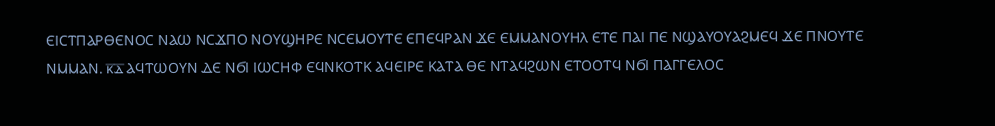ⲈⲒⲤⲦⲠⲀⲢⲐⲈⲚⲞⲤ ⲚⲀⲰ ⲚⲤϪⲠⲞ ⲚⲞⲨϢⲎⲢⲈ ⲚⲤⲈⲘⲞⲨⲦⲈ ⲈⲠⲈϤⲢⲀⲚ ϪⲈ ⲈⲘⲘⲀⲚⲞⲨⲎⲖ ⲈⲦⲈ ⲠⲀⲒ ⲠⲈ ⲚϢⲀⲨⲞⲨⲀϨⲘⲈϤ ϪⲈ ⲠⲚⲞⲨⲦⲈ ⲚⲘⲘⲀⲚ. ⲕ̅ⲇ̅ ⲀϤⲦⲰⲞⲨⲚ ⲆⲈ ⲚϬⲒ ⲒⲰⲤⲎⲪ ⲈϤⲚⲔⲞⲦⲔ ⲀϤⲈⲒⲢⲈ ⲔⲀⲦⲀ ⲐⲈ ⲚⲦⲀϤϨⲰⲚ ⲈⲦⲞⲞⲦϤ ⲚϬⲒ ⲠⲀⲄⲄⲈⲖⲞⲤ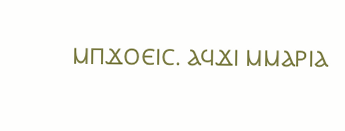ⲘⲠϪⲞⲈⲒⲤ. ⲀϤϪⲒ ⲘⲘⲀⲢⲒⲀ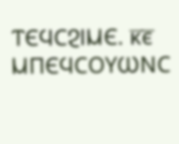ⲦⲈϤⲤϨⲒⲘⲈ. ⲕ̅ⲉ̅ ⲘⲠⲈϤⲤⲞⲨⲰⲚⲤ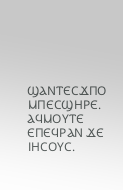ϢⲀⲚⲦⲈⲤϪⲠⲞ ⲘⲠⲈⲤϢⲎⲢⲈ. ⲀϤⲘⲞⲨⲦⲈ ⲈⲠⲈϤⲢⲀⲚ ϪⲈ ⲒⲎⲤⲞⲨⲤ.